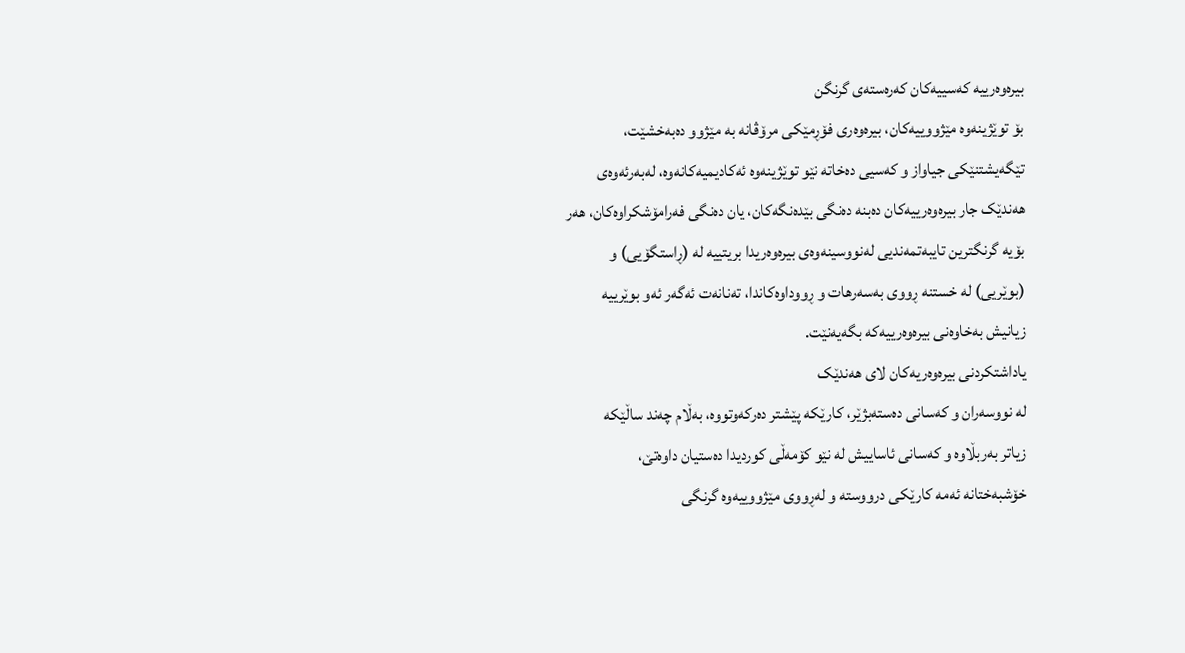بیرەوەرییە کەسییەکان کەرەستەی گرنگن
بۆ توێژینەوە مێژووییەکان، بیرەوەری فۆڕمێکی مرۆڤانە بە مێژوو دەبەخشێت،
تێگەیشتنێکی جیاواز و کەسیی دەخاتە نێو توێژینەوە ئەکادیمیەکانەوە، لەبەرئەوەی
هەندێک جار بیرەوەرییەکان دەبنە دەنگی بێدەنگەکان، یان دەنگی فەرامۆشکراوەکان، هەر
بۆیە گرنگترین تایبەتمەندیی لەنووسینەوەی بیرەوەریدا بریتییە لە (ڕاستگۆیی) و
(بوێریی) لە خستنە ڕووی بەسەرهات و ڕووداوەکاندا، تەنانەت ئەگەر ئەو بوێرییە
زیانیش بەخاوەنی بیرەوەرییەکە بگەیەنێت.
یاداشتکردنی بیرەوەریەکان لای هەندێک
لە نووسەران و کەسانی دەستەبژێر، کارێکە پێشتر دەرکەوتووە، بەڵام چەند ساڵێکە
زیاتر بەربڵاوە و کەسانی ئاساییش لە نێو کۆمەڵی کوردیدا دەستیان داوەتێ،
خۆشبەختانە ئەمە کارێکی درووستە و لەڕووی مێژووییەوە گرنگی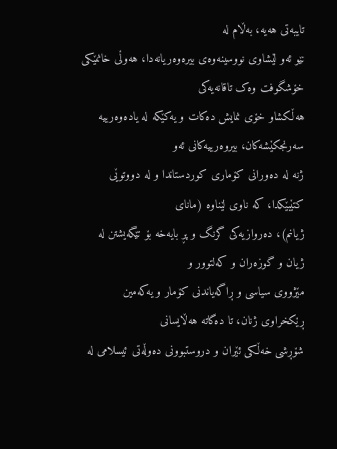تایبەتی هەیە، بەڵام لە
نێو ئەو لێشاوی نووسینەوەی بیرەوەریانەدا، هەوڵی خانمێکی خۆشگوفت وەک تاقانەیەکی
هەڵکشاو خۆی نمایش دەکات و یەکێکە لە یادەوەرییە سەرنجکێشەکان، بیروەرییەکانی ئەو
ژنە لە دەورانی کۆماری کوردستاندا و لە دووتوێی کتێبێکدا، کە ناوی لێناوە (مانای
ژیانم)، دەروازیەکی گرنگ و پڕ بایەخە بۆ تێگەیشتن لە ژیان و گوزەران و کەلتوور و
مێژووی سیاسی و ڕاگەیاندنی کۆمار و یەکەمین ڕێکخراوی ژنان، تا دەگاتە هەڵایسانی
شۆڕشی خەڵکی ئێران و دروستبوونی دەوڵەتی ئیسلامی لە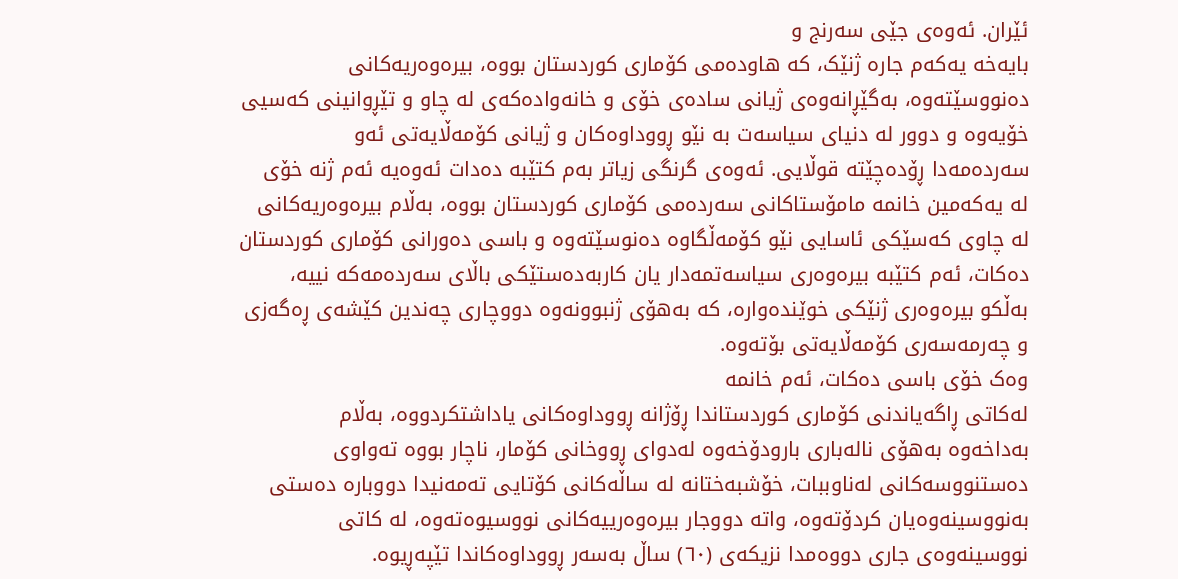ئێران. ئەوەی جێی سەرنج و
بایەخە یەکەم جارە ژنێک، کە هاودەمی کۆماری کوردستان بووە، بیرەوەریەکانی
دەنووسێتەوە، بەگێڕانەوەی ژیانی سادەی خۆی و خانەوادەکەی لە چاو و تێڕوانینی کەسیی
خۆیەوە و دوور لە دنیای سیاسەت بە نێو ڕووداوەکان و ژیانی کۆمەڵایەتی ئەو
سەردەمەدا ڕۆدەچێتە قوڵایی. ئەوەی گرنگی زیاتر بەم کتێبە دەدات ئەوەیە ئەم ژنە خۆی
لە یەکەمین خانمە مامۆستاکانی سەردەمی کۆماری کوردستان بووە، بەڵام بیرەوەریەکانی
لە چاوی کەسێکی ئاسایی نێو کۆمەڵگاوە دەنوسێتەوە و باسی دەورانی کۆماری کوردستان
دەکات، ئەم کتێبە بیرەوەری سیاسەتمەدار یان کاربەدەستێکی باڵای سەردەمەکە نییە،
بەڵکو بیرەوەری ژنێکی خوێندەوارە، کە بەهۆی ژنبوونەوە دووچاری چەندین کێشەی ڕەگەزی
و چەرمەسەری کۆمەڵایەتی بۆتەوە.
وەک خۆی باسی دەکات، ئەم خانمە
لەکاتی ڕاگەیاندنی کۆماری کوردستاندا ڕۆژانە ڕووداوەکانی یاداشتکردووە، بەڵام
بەداخەوە بەهۆی نالەباری بارودۆخەوە لەدوای ڕووخانی کۆمار، ناچار بووە تەواوی
دەستنووسەکانی لەناوببات، خۆشبەختانە لە ساڵەکانی کۆتایی تەمەنیدا دووبارە دەستی
بەنووسینەوەیان کردۆتەوە، واتە دووجار بیرەوەرییەکانی نووسیوەتەوە، لە کاتی
نووسینەوەی جاری دووەمدا نزیکەی (٦٠) ساڵ بەسەر ڕووداوەکاندا تێپەڕیوە.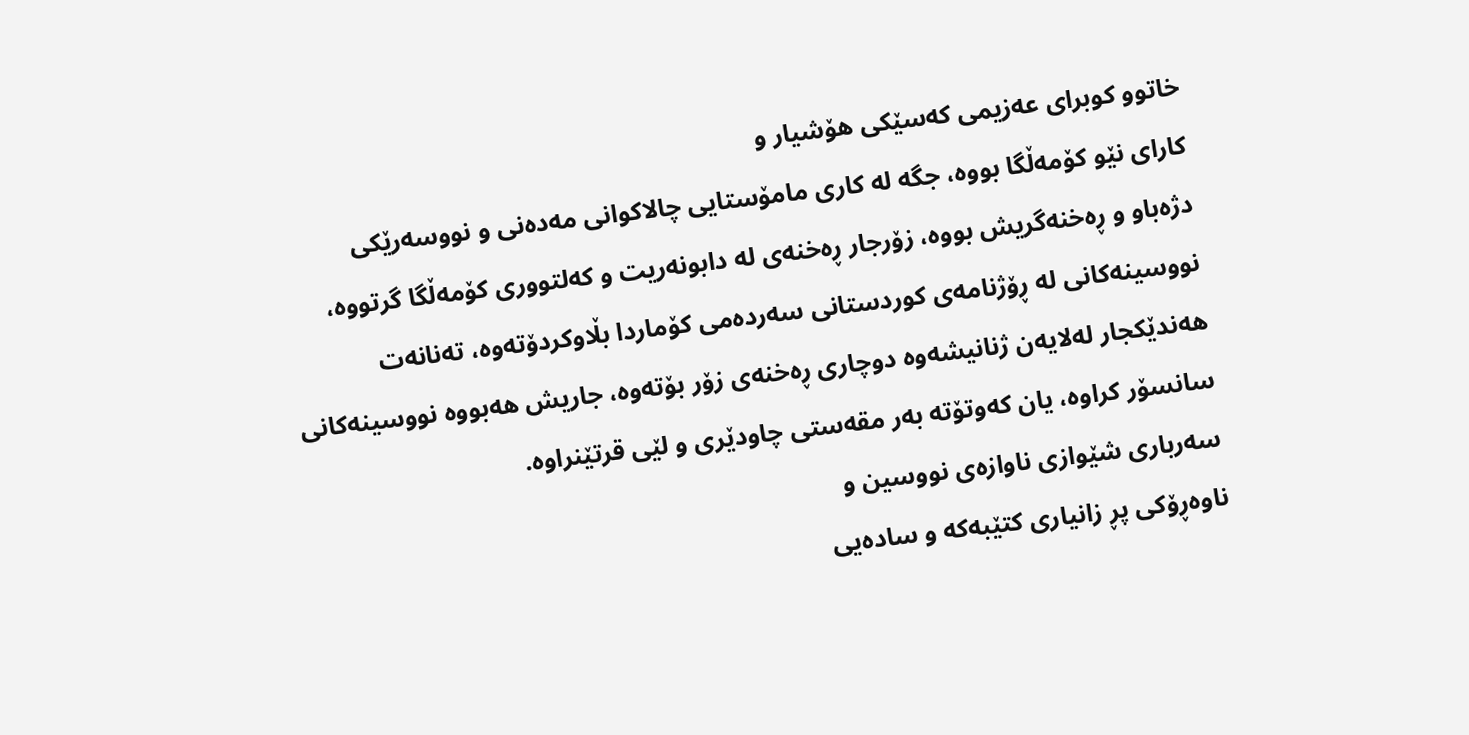خاتوو کوبرای عەزیمی کەسێکی هۆشیار و
کارای نێو کۆمەڵگا بووە، جگە لە کاری مامۆستایی چالاکوانی مەدەنی و نووسەرێکی
دژەباو و ڕەخنەگریش بووە، زۆرجار ڕەخنەی لە دابونەریت و کەلتووری کۆمەڵگا گرتووە،
نووسینەکانی لە ڕۆژنامەی کوردستانی سەردەمی کۆماردا بڵاوکردۆتەوە، تەنانەت
هەندێکجار لەلایەن ژنانیشەوە دوچاری ڕەخنەی زۆر بۆتەوە، جاریش هەبووە نووسینەکانی
سانسۆر کراوە، یان کەوتۆتە بەر مقەستی چاودێری و لێی قرتێنراوە.
سەرباری شێوازی ناوازەی نووسین و
ناوەڕۆکی پڕ زانیاری کتێبەکە و سادەیی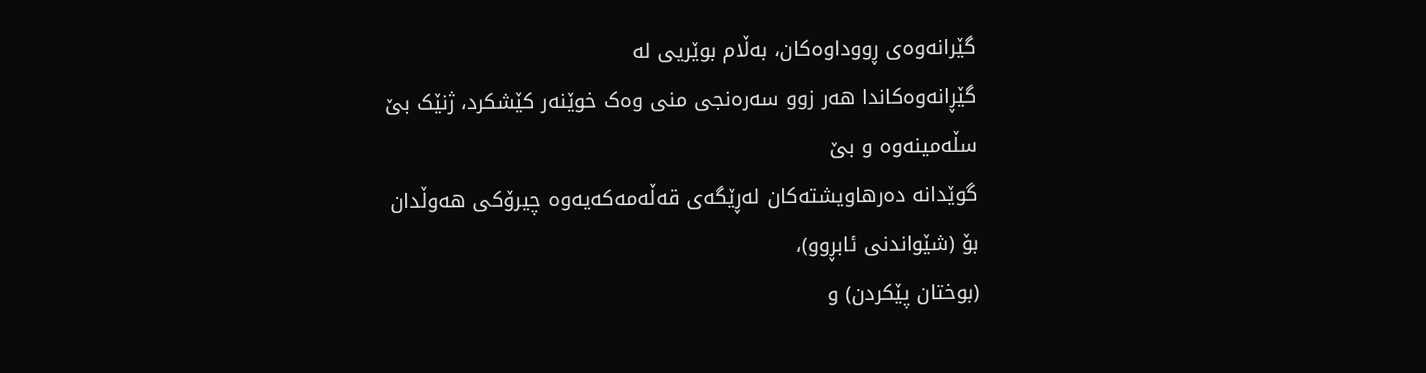گێرانەوەی ڕووداوەکان، بەڵام بوێریی لە
گێڕانەوەکاندا هەر زوو سەرەنجی منی وەک خوێنەر کێشکرد، ژنێک بێ سڵەمینەوە و بێ
گوێدانە دەرهاویشتەکان لەڕێگەی قەڵەمەکەیەوە چیرۆکی هەوڵدان بۆ (شێواندنی ئابڕوو)،
(بوختان پێکردن) و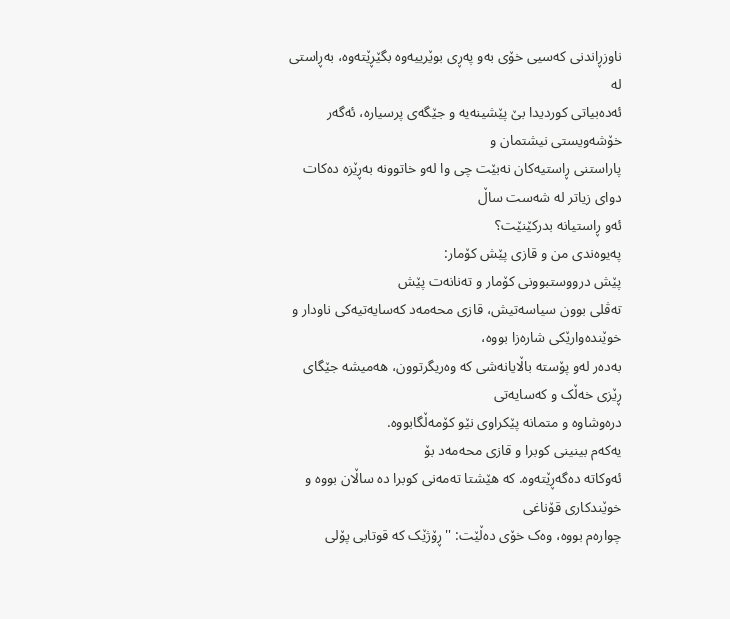ناوزڕاندنی کەسیی خۆی بەو پەڕی بوێرییەوە بگێڕێتەوە، بەڕاستی لە
ئەدەبیاتی کوردیدا بێ پێشینەیە و جێگەی پرسیارە، ئەگەر خۆشەویستی نیشتمان و
پاراستنی ڕاستیەکان نەبێت چی وا لەو خاتوونە بەڕێزە دەکات دوای زیاتر لە شەست ساڵ
ئەو ڕاستیانە بدرکێنێت؟
پەیوەندی من و قازی پێش کۆمار:
پێش درووستبوونی کۆمار و تەنانەت پێش
تەڤلی بوون سیاسەتیش، قازی محەمەد کەسایەتیەکی ناودار و خوێندەوارێکی شارەزا بووە،
بەدەر لەو پۆستە باڵایانەشی کە وەریگرتوون، هەمیشە جێگای ڕێزی خەڵک و کەسایەتی
درەوشاوە و متمانە پێکراوی نێو کۆمەڵگابووە.
یەکەم بینینی کوبرا و قازی محەمەد بۆ
ئەوکاتە دەگەڕێتەوە. کە هێشتا تەمەنی کوبرا دە ساڵان بووە و خوێندکاری قۆناغی
چوارەم بووە، وەک خۆی دەڵێت: ''ڕۆژێک کە قوتابی پۆلی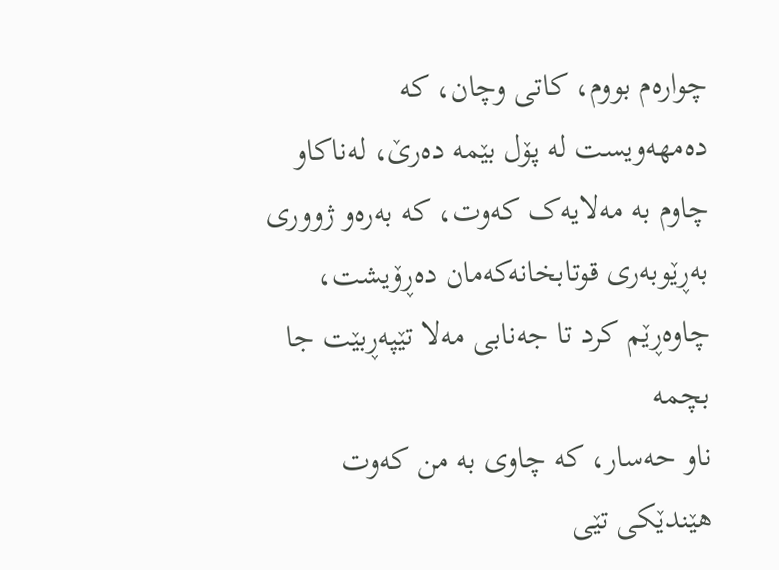چوارەم بووم، کاتی وچان، کە
دەمهەویست لە پۆل بێمە دەرێ، لەناکاو چاوم بە مەلایەک کەوت، کە بەرەو ژووری
بەڕێوبەری قوتابخانەکەمان دەڕۆیشت، چاوەڕێم کرد تا جەنابی مەلا تێپەڕبێت جا بچمە
ناو حەسار، کە چاوی بە من کەوت هێندێکی تێی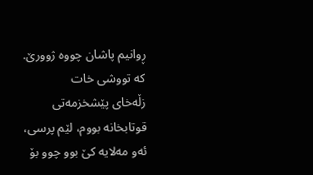ڕوانیم پاشان چووە ژوورێ. کە تووشی خات
زڵەخای پێشخزمەتی قوتابخانە بووم، لێم پرسی، ئەو مەلایە کێ بوو چوو بۆ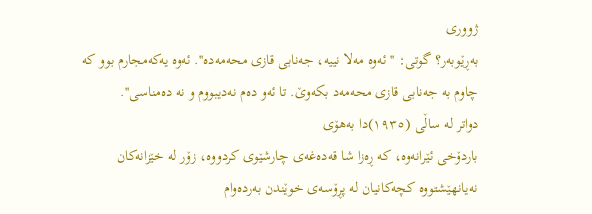ژووری
بەڕێوبەر؟ گوتی: ''ئەوە مەلا نییە، جەنابی قازی محەمەدە''. ئەوە یەکەمجارم بوو کە
چاوم بە جەنابی قازی محەمەد بکەوێ. تا ئەو دەم نەدیبووم و نە دەمناسی''.
دواتر لە ساڵی (١٩٣٥)دا بەهۆی
باردۆخی ئێرانەوە، کە ڕەزا شا قەدەغەی چارشێوی کردووە، زۆر لە خێزانەکان
نەیانهێشتووە کچەکانیان لە پڕۆسەی خوێندن بەردەوام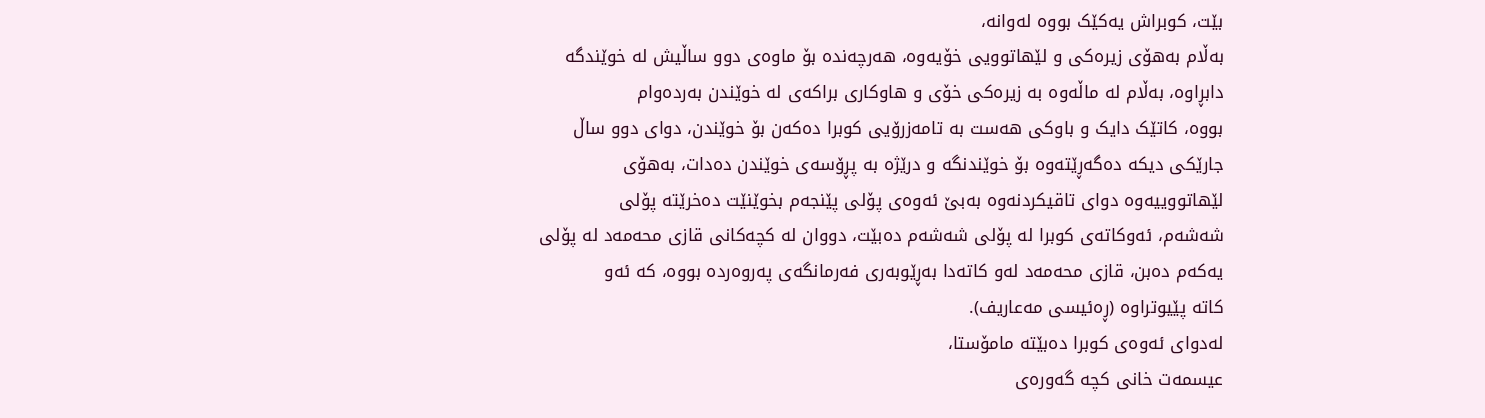بێت، کوبراش یەکێک بووە لەوانە،
بەڵام بەهۆی زیرەکی و لێهاتوویی خۆیەوە، هەرچەندە بۆ ماوەی دوو ساڵیش لە خوێندگە
دابڕاوە، بەڵام لە ماڵەوە بە زیرەکی خۆی و هاوکاری براکەی لە خوێندن بەردەوام
بووە، کاتێک دایک و باوکی هەست بە تامەزرۆیی کوبرا دەکەن بۆ خوێندن، دوای دوو ساڵ
جارێکی دیکە دەگەڕێتەوە بۆ خوێندنگە و درێژە بە پڕۆسەی خوێندن دەدات، بەهۆی
لێهاتووییەوە دوای تاقیکردنەوە بەبێ ئەوەی پۆلی پێنجەم بخوێنێت دەخرێتە پۆلی
شەشەم، ئەوکاتەی کوبرا لە پۆلی شەشەم دەبێت، دووان لە کچەکانی قازی محەمەد لە پۆلی
یەکەم دەبن، قازی محەمەد لەو کاتەدا بەڕێوبەری فەرمانگەی پەروەردە بووە، کە ئەو
کاتە پێیوتراوە (ڕەئیسی مەعاریف).
لەدوای ئەوەی کوبرا دەبێتە مامۆستا،
عیسمەت خانی کچە گەورەی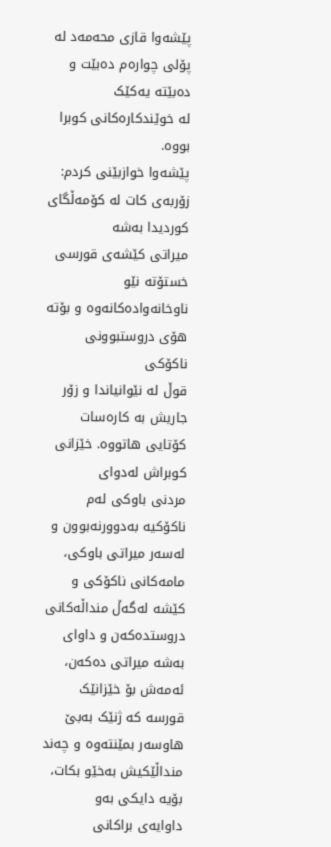پێشەوا قازی محەمەد لە پۆلی چوارەم دەبێت و دەبێتە یەکێک
لە خوێندکارەکانی کوبرا بووە.
پێشەوا خوازبێنی کردم:
زۆربەی کات لە کۆمەڵگای کوردیدا بەشە
میراتی کێشەی قورسی خستۆتە نێو ناوخانەوادەکانەوە و بۆتە هۆی دروستبوونی ناکۆکی
قوڵ لە نێوانیاندا و زۆر جاریش بە کارەسات کۆتایی هاتووە. خێزانی کوبراش لەدوای
مردنی باوکی لەم ناکۆکیە بەدوورنەبوون و لەسەر میراتی باوکی، مامەکانی ناکۆکی و
کێشە لەگەڵ منداڵەکانی دروستدەکەن و داوای بەشە میراتی دەکەن، ئەمەش بۆ خێزانێک
قورسە کە ژنێک بەبێ هاوسەر بمێنتەوە و چەند منداڵێکیش بەخێو بکات، بۆیە دایکی بەو
داوایەی براکانی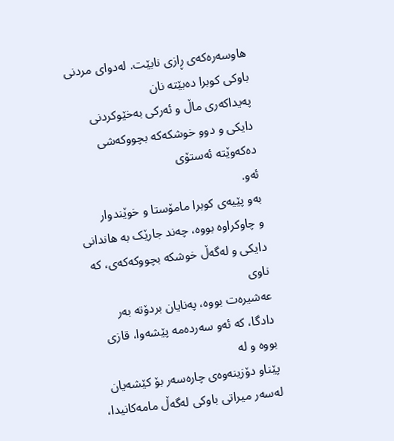هاوسەرەکەی ڕازی نابێت. لەدوای مردنی باوکی کوبرا دەبێتە نان
پەیداکەری ماڵ و ئەرکی بەخێوکردنی دایکی و دوو خوشکەکە بچووکەشی دەکەوێتە ئەستۆی
ئەو.
بەو پێیەی کوبرا مامۆستا و خوێندوار
و چاوکراوە بووە، چەند جارێک بە هاندانی دایکی و لەگەڵ خوشکە بچووکەکەی، کە ناوی
عەشیرەت بووە، پەنایان بردۆتە بەر دادگا، کە ئەو سەردەمە پێشەوا، قازی بووە و لە
پێناو دۆزینەوەی چارەسەر بۆ کێشەیان لەسەر میراتی باوکی لەگەڵ مامەکانیدا،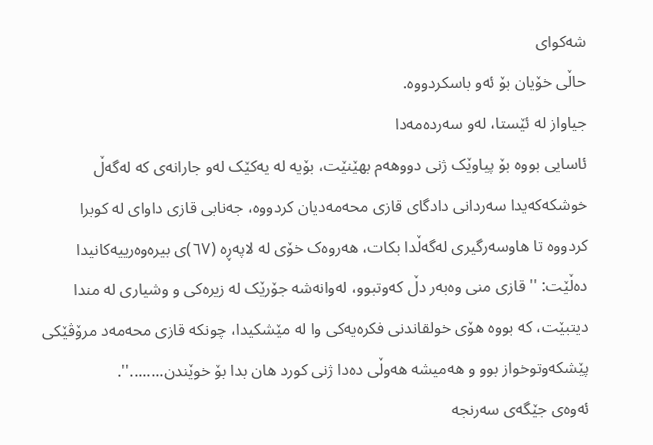شەکوای
حاڵی خۆیان بۆ ئەو باسکردووە.
جیاواز لە ئێستا، لەو سەردەمەدا
ئاسایی بووە بۆ پیاوێک ژنی دووهەم بهێنێت، بۆیە لە یەکێک لەو جارانەی کە لەگەڵ
خوشکەکەیدا سەردانی دادگای قازی محەمەدیان کردووە، جەنابی قازی داوای لە کوبرا
کردووە تا هاوسەرگیری لەگەڵدا بکات، هەروەک خۆی لە لاپەڕە (٦٧)ی بیرەوەرییەکانیدا
دەڵێت: ''قازی منی وەبەر دڵ کەوتبوو، لەوانەشە جۆرێک لە زیرەکی و وشیاری لە مندا
دیتبێت، کە بووە هۆی خولقاندنی فکرەیەکی وا لە مێشکیدا، چونکە قازی محەمەد مرۆڤێکی
پێشکەوتوخواز بوو و هەمیشە هەوڵی دەدا ژنی کورد هان بدا بۆ خوێندن........''.
ئەوەی جێگەی سەرنجە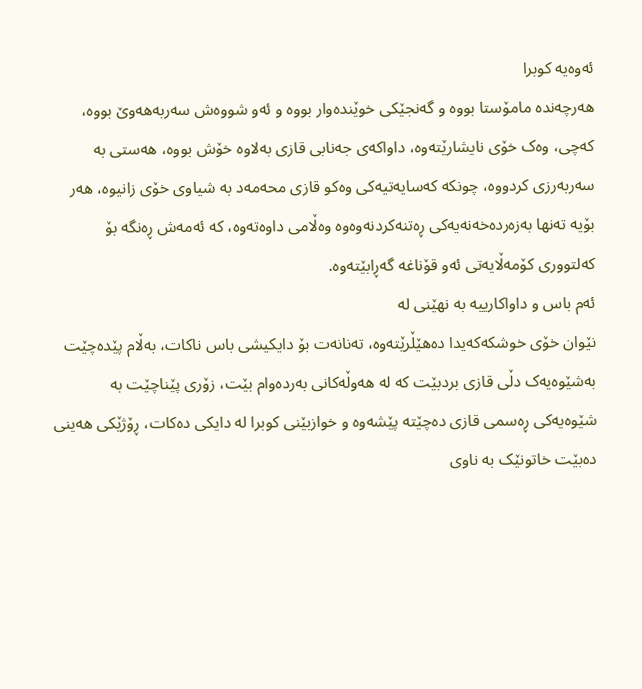ئەوەیە کوبرا
هەرچەندە مامۆستا بووە و گەنجێکی خوێندەوار بووە و ئەو شووەش سەربەهەوێ بووە،
کەچی، وەک خۆی نایشارێتەوە، داواکەی جەنابی قازی بەلاوە خۆش بووە، هەستی بە
سەربەرزی کردووە، چونکە کەسایەتیەکی وەکو قازی محەمەد بە شیاوی خۆی زانیوە، هەر
بۆیە تەنها بەزەردەخەنەیەکی ڕەتنەکردنەوەوە وەڵامی داوەتەوە، کە ئەمەش ڕەنگە بۆ
کەلتووری کۆمەڵایەتی ئەو قۆناغە گەڕابێتەوە.
ئەم باس و داواکارییە بە نهێنی لە
نێوان خۆی خوشکەکەیدا دەهێڵرێتەوە، تەنانەت بۆ دایکیشی باس ناکات، بەڵام پێدەچێت
بەشێوەیەک دڵی قازی بردبێت کە لە هەوڵەکانی بەردەوام بێت، زۆری پێناچێت بە
شێوەیەکی ڕەسمی قازی دەچێتە پێشەوە و خوازبێنی کوبرا لە دایکی دەکات، ڕۆژێکی هەینی
دەبێت خاتونێک بە ناوی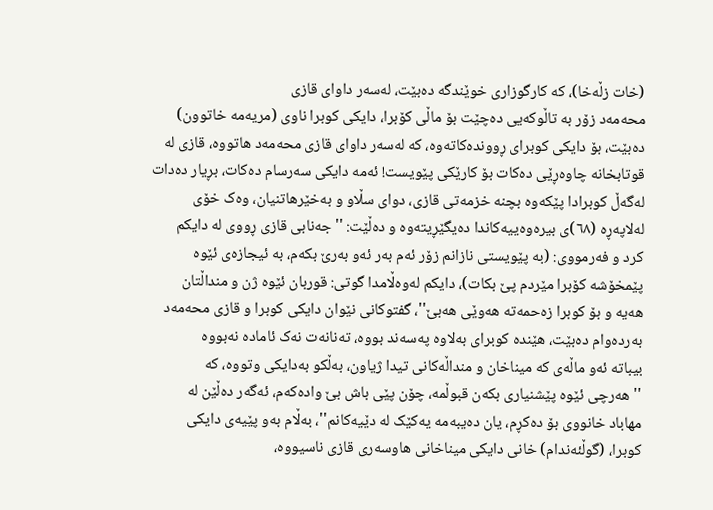(خات زڵەخا)، کە کارگوزاری خوێندگە دەبێت، لەسەر داوای قازی
محەمەد زۆر بە تاڵوکەیی دەچێت بۆ ماڵی کۆبرا، دایکی کوبرا ناوی (مریەمە خاتوون)
دەبێت، بۆ دایکی کوبرای ڕووندەکاتەوە، کە لەسەر داوای قازی محەمەد هاتووە، قازی لە
قوتابخانە چاوەڕێی دەکات بۆ کارێکی پێویست! ئەمە دایکی سەرسام دەکات، بڕیار دەدات
لەگەڵ کوبرادا پێکەوە بچنە خزمەتی قازی، دوای سڵاو و بەخێرهاتنیان، وەک خۆی
لەلاپەڕە (٦٨)ی بیرەوەییەکاندا دەیگێڕیتەوە و دەڵێت: ''جەنابی قازی ڕووی لە دایکم
کرد و فەرمووی: (بە پێویستی نازانم زۆر ئەم بەر ئەو بەرێ بکەم، بە ئیجازەی ئێوە
پێمخۆشە کۆبرا مێردم پێ بکات)، دایکم لەوەڵامدا گوتی: قوربان ئێوە ژن و منداڵتان
هەیە و بۆ کوبرا زەحمەتە هەوێی هەبێ''، گفتوکانی نێوان دایکی کوبرا و قازی محەمەد
بەردەوام دەبێت، هێندە کوبرای بەلاوە پەسەند بووە، تەنانەت نەک ئامادە نەبووە
بیباتە ئەو ماڵەی کە میناخان و منداڵەکانی تیدا ژیاون، بەڵکو بەدایکی وتووە، کە
''هەرچی ئێوە پێشنیاری بکەن قبوڵمە، چۆن پێی باش بێ وادەکەم، ئەگەر دەڵێن لە
مهاباد خانووی بۆ دەکڕم، یان دەیبەمە یەکێک لە دێیەکانم''، بەڵام بەو پێیەی دایکی
کوبرا، (گوڵئەندام) خانی دایکی میناخانی هاوسەری قازی ناسیووە،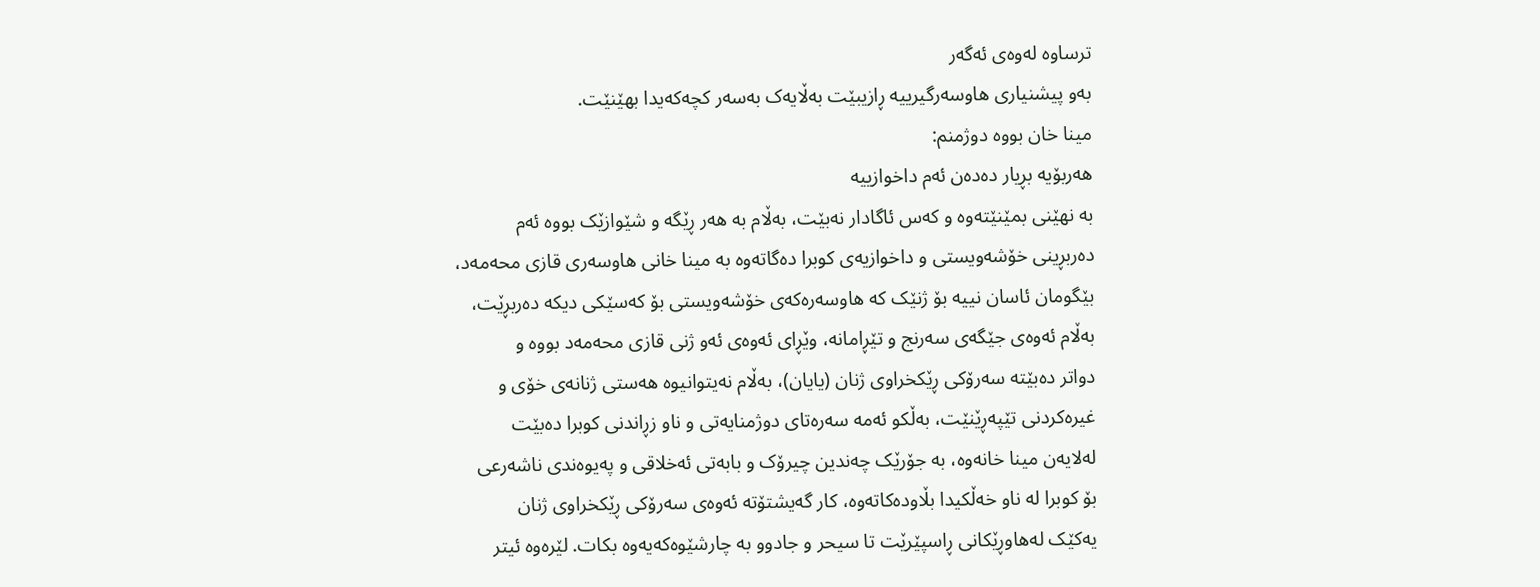ترساوە لەوەی ئەگەر
بەو پیشنیاری هاوسەرگیرییە ڕازیبێت بەڵایەک بەسەر کچەکەیدا بهێنێت.
مینا خان بووە دوژمنم:
هەربۆیە بڕیار دەدەن ئەم داخوازییە
بە نهێنی بمێنێتەوە و کەس ئاگادار نەبێت، بەڵام بە هەر ڕێگە و شێوازێک بووە ئەم
دەربڕینی خۆشەویستی و داخوازیەی کوبرا دەگاتەوە بە مینا خانی هاوسەری قازی محەمەد،
بێگومان ئاسان نییە بۆ ژنێک کە هاوسەرەکەی خۆشەویستی بۆ کەسێکی دیکە دەربڕێت،
بەڵام ئەوەی جێگەی سەرنج و تێڕامانە، وێڕای ئەوەی ئەو ژنی قازی محەمەد بووە و
دواتر دەبێتە سەرۆکی ڕێکخراوی ژنان (یایان)، بەڵام نەیتوانیوە هەستی ژنانەی خۆی و
غیرەکردنی تێپەڕێنێت، بەڵکو ئەمە سەرەتای دوژمنایەتی و ناو زڕاندنی کوبرا دەبێت
لەلایەن مینا خانەوە، بە جۆرێک چەندین چیرۆک و بابەتی ئەخلاقی و پەیوەندی ناشەرعی
بۆ کوبرا لە ناو خەڵکیدا بڵاودەکاتەوە، کار گەیشتۆتە ئەوەی سەرۆکی ڕێکخراوی ژنان
یەکێک لەهاوڕێکانی ڕاسپێرێت تا سیحر و جادوو بە چارشێوەکەیەوە بکات. لێرەوە ئیتر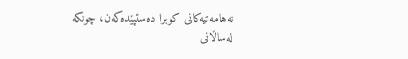نەهامەتیەکانی کوبرا دەستپێدەکەن، چونکە لەساڵانی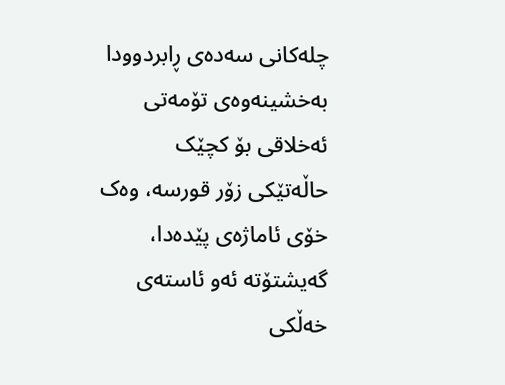چلەکانی سەدەی ڕابردوودا
بەخشینەوەی تۆمەتی ئەخلاقی بۆ کچێک حاڵەتێکی زۆر قورسە، وەک خۆی ئاماژەی پێدەدا،
گەیشتۆتە ئەو ئاستەی خەڵکی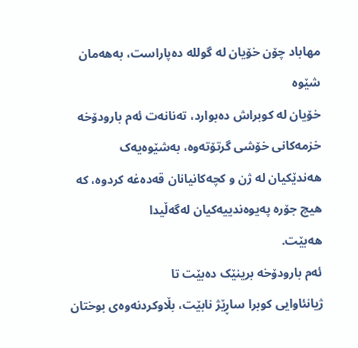مهاباد چۆن خۆیان لە گوللە دەپاراست، بەهەمان شێوە
خۆیان لە کوبراش دەبوارد، تەنانەت ئەم بارودۆخە خزمەکانی خۆشی گرتۆتەوە، بەشێوەیەک
هەندێکیان لە ژن و کچەکانیانان قەدەغە کردوە، کە هیچ جۆرە پەیوەندییەکیان لەگەڵیدا
هەبێت.
ئەم بارودۆخە برینێک دەبێت تا
ژیانئاوایی کوبرا ساڕێژ نابێت، بڵاوکردنەوەی بوختان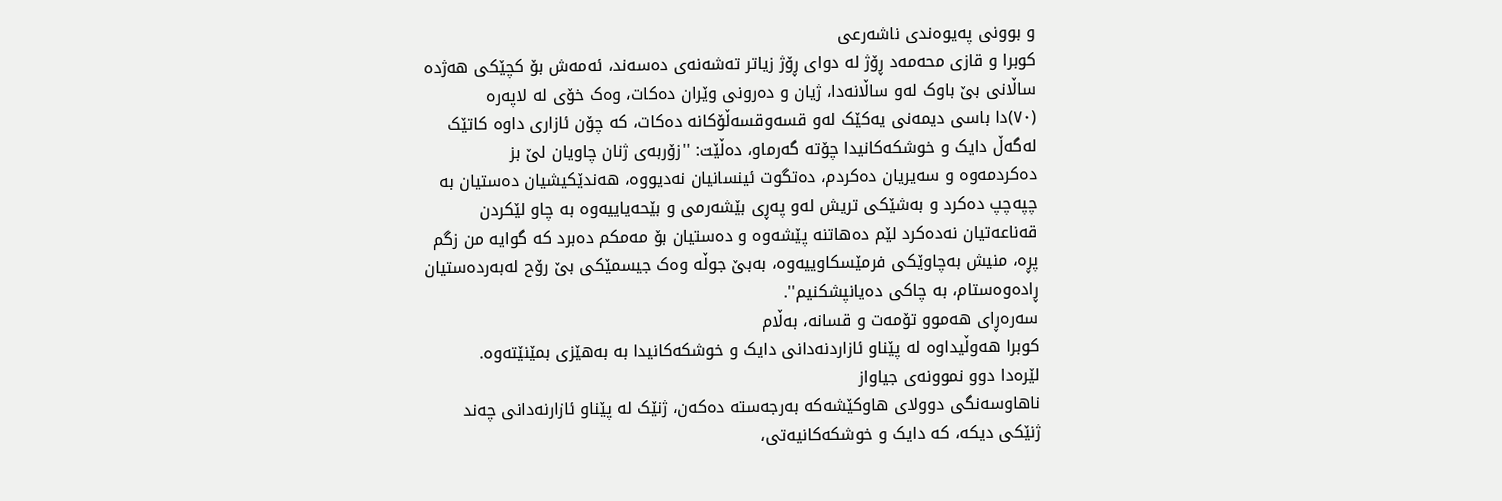و بوونی پەیوەندی ناشەرعی
کوبرا و قازی محەمەد ڕۆژ لە دوای ڕۆژ زیاتر تەشەنەی دەسەند، ئەمەش بۆ کچێکی هەژدە
ساڵانی بێ باوک لەو ساڵانەدا، ژیان و دەرونی وێران دەکات، وەک خۆی لە لاپەرە
(٧٠)دا باسی دیمەنی یەکێک لەو قسەوقسەڵۆکانە دەکات، کە چۆن ئازاری داوە کاتێک
لەگەڵ دایک و خوشکەکانیدا چۆتە گەرماو، دەڵێت: ''زۆربەی ژنان چاویان لێ بز
دەکردمەوە و سەیریان دەکردم، دەتگوت ئینسانیان نەدیووە، هەندێکیشیان دەستیان بە
چپەچپ دەکرد و بەشێکی تریش لەو پەڕی بێشەرمی و بێحەیاییەوە بە چاو لێکردن
قەناعەتیان نەدەکرد لێم دەهاتنە پێشەوە و دەستیان بۆ مەمکم دەبرد کە گوایە من زگم
پڕە، منیش بەچاوێکی فرمێسکاوییەوە، بەبێ جوڵە وەک جیسمێکی بێ رۆح لەبەردەستیان
ڕادەوەستام، بە چاکی دەیانپشکنیم''.
سەرەڕای هەموو تۆمەت و قسانە، بەڵام
کوبرا هەوڵیداوە لە پێناو ئازاردنەدانی دایک و خوشکەکانیدا بە بەهێزی بمێنێتەوە.
لێرەدا دوو نموونەی جیاواز
ناهاوسەنگی دوولای هاوکێشەکە بەرجەستە دەکەن، ژنێک لە پێناو ئازارنەدانی چەند
ژنێکی دیکە، کە دایک و خوشکەکانیەتی،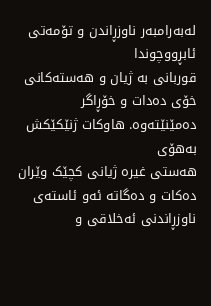لەبەرامبەر ناوزڕاندن و تۆمەتی ئابڕووچوندا
قوربانی بە ژیان و هەستەکانی خۆی دەدات و خۆڕاگر دەمێنێتەوە. هاوکات ژنێکێکش بەهۆی
هەستی غیرە ژیانی کچێک وێران دەکات و دەگاتە ئەو ئاستەی ناوزڕاندنی ئەخلاقی و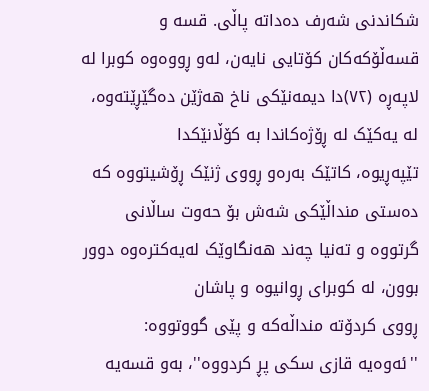شکاندنی شەرف دەداتە پاڵی. قسە و قسەڵۆکەکان کۆتایی نایەن، لەو ڕووەوە کوبرا لە
لاپەڕە (٧٢)دا دیمەنێکی ناخ هەژێن دەگێڕێتەوە، لە یەکێک لە ڕۆژەکاندا بە کۆڵانێکدا
تێپەڕیوە، کاتێک بەرەو ڕووی ژنێک ڕۆشیتووە کە دەستی منداڵێکی شەش بۆ حەوت ساڵانی
گرتووە و تەنیا چەند هەنگاوێک لەیەکترەوە دوور بوون، لە کوبرای ڕوانیوە و پاشان
ڕووی کردۆتە منداڵەکە و پێی گووتووە: ''ئەوەیە قازی سکی پڕ کردووە''، بەو قسەیە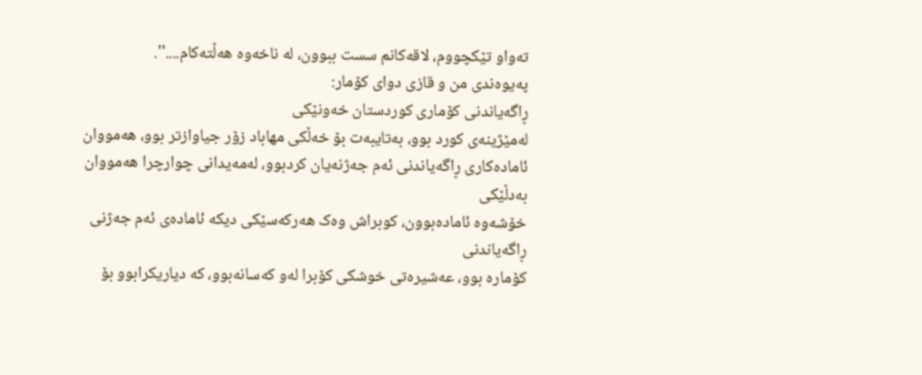تەواو تێکچووم، لاقەکانم سست ببوون، لە ناخەوە هەڵتەکام....''.
پەیوەندی من و قازی دوای کۆمار:
ڕاگەیاندنی کۆماری کوردستان خەونێکی
لەمێژینەی کورد بوو، بەتایبەت بۆ خەڵکی مهاباد زۆر جیاوازتر بوو، هەمووان
ئامادەکاری ڕاگەیاندنی ئەم جەژنەیان کردبوو، لەمەیدانی چوارچرا هەمووان بەدڵێکی
خۆشەوە ئامادەبوون، کوبراش وەک هەرکەسێکی دیکە ئامادەی ئەم جەژنی ڕاگەیاندنی
کۆمارە بوو، عەشیرەتی خوشکی کۆبرا لەو کەسانەبوو، کە دیاریکرابوو بۆ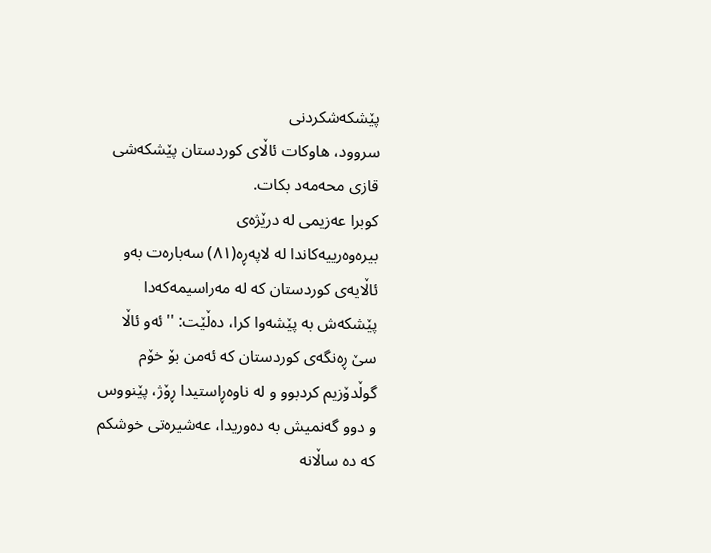پێشکەشکردنی
سروود، هاوکات ئاڵای کوردستان پێشکەشی قازی محەمەد بکات.
کوبرا عەزیمی لە درێژەی
بیرەوەرییەکاندا لە لاپەڕە(٨١) سەبارەت بەو ئاڵایەی کوردستان کە لە مەراسیمەکەدا
پێشکەش بە پێشەوا کرا، دەڵێت: ''ئەو ئاڵا سێ ڕەنگەی کوردستان کە ئەمن بۆ خۆم
گوڵدۆزیم کردبوو و لە ناوەڕاستیدا ڕۆژ، پێنووس و دوو گەنمیش بە دەوریدا، عەشیرەتی خوشکم
کە دە ساڵانە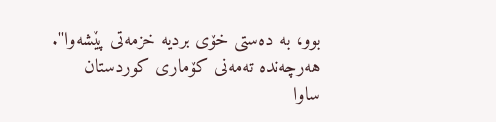بوو، بە دەستی خۆی بردیە خزمەتی پێشەوا''.
هەرچەندە تەمەنی کۆماری کوردستان
ساوا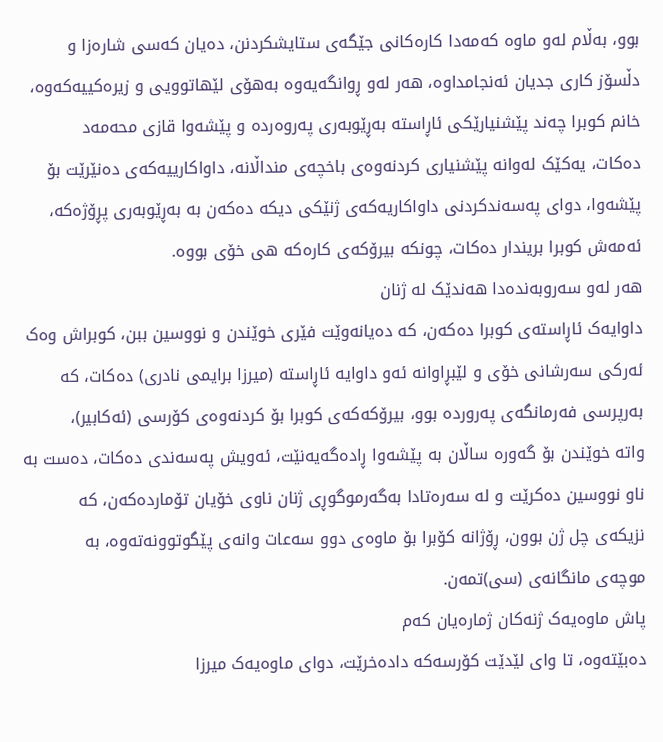بوو، بەڵام لەو ماوە کەمەدا کارەکانی جێگەی ستایشکردنن، دەیان کەسی شارەزا و
دڵسۆز کاری جدیان ئەنجامداوە، هەر لەو ڕوانگەیەوە بەهۆی لێهاتوویی و زیرەکییەکەوە،
خانم کوبرا چەند پێشنیارێکی ئاڕاستە بەڕێوبەری پەروەردە و پێشەوا قازی محەمەد
دەکات، یەکێک لەوانە پێشنیاری کردنەوەی باخچەی منداڵانە، داواکارییەکەی دەنێرێت بۆ
پێشەوا، دوای پەسەندکردنی داواکاریەکەی ژنێکی دیکە دەکەن بە بەڕێوبەری پڕۆژەکە،
ئەمەش کوبرا بریندار دەکات، چونکە بیرۆکەی کارەکە هی خۆی بووە.
هەر لەو سەروبەندەدا هەندێک لە ژنان
داوایەک ئاڕاستەی کوبرا دەکەن، کە دەیانەوێت فێری خوێندن و نووسین ببن، کوبراش وەک
ئەرکی سەرشانی خۆی و لێبڕاوانە ئەو داوایە ئاڕاستە (میرزا برایمی نادری) دەکات، کە
بەرپرسی فەرمانگەی پەروردە بوو، بیرۆکەکەی کوبرا بۆ کردنەوەی کۆرسی (ئەکابیر)،
واتە خوێندن بۆ گەورە ساڵان بە پێشەوا ڕادەگەیەنێت، ئەویش پەسەندی دەکات، دەست بە
ناو نووسین دەکرێت و لە سەرەتادا بەگەرموگوڕی ژنان ناوی خۆیان تۆماردەکەن، کە
نزیکەی چل ژن بوون، ڕۆژانە کۆبرا بۆ ماوەی دوو سەعات وانەی پێگوتوونەتەوە، بە
موچەی مانگانەی (سی)تمەن.
پاش ماوەیەک ژنەکان ژمارەیان کەم
دەبێتەوە، تا وای لێدێت کۆرسەکە دادەخرێت، دوای ماوەیەک میرزا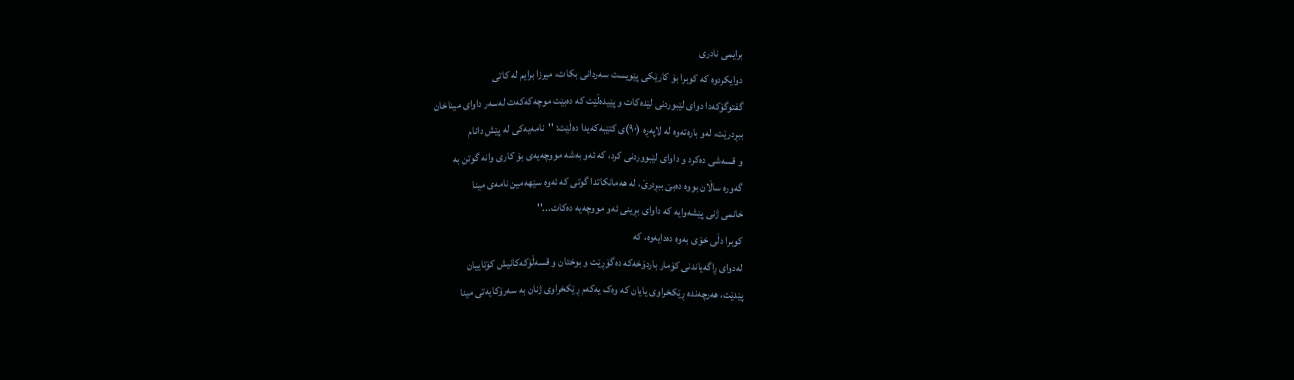برایمی نادری
دوایکردوە کە کوبرا بۆ کارێکی پێویست سەردانی بکات، میرزا برایم لە کاتی
گفتوگۆکەدا دوای لێبوردنی لێدەکات و پێیدەڵێت کە دەبێت موچەکەکەت لەسەر داوای میناخان
ببڕدرێت، لەو بارەتەوە لە لاپەڕە (٩٠)ی کتێبەکەیدا دەڵێت: ''نامەیەکی لە پێش دانام
و قسەشی دەکرد و داوای لێبووردنی کرد، کە ئەو بەشە مووچەیەی بۆ کاری وانە گوتن بە
گەورە ساڵان بووە دەبێ ببڕدرێ، لە هەمانکاتدا گوتی کە ئەوە سێهەمین نامەی مینا
خانمی ژنی پێشەوایە کە داوای بڕینی ئەو مووچەیە دەکات...''
کوبرا دڵی خۆی بەوە دەدایەوە، کە
لەدوای ڕاگەیاندنی کۆمار باردۆخەکە دەگۆڕێت و بوختان و قسەڵۆکەکانیش کۆتاییان
پێدێت، هەرچەندە ڕێکخراوی یایان کە وەک یەکەم ڕێکخراوی ژنان بە سەرۆکایەتی مینا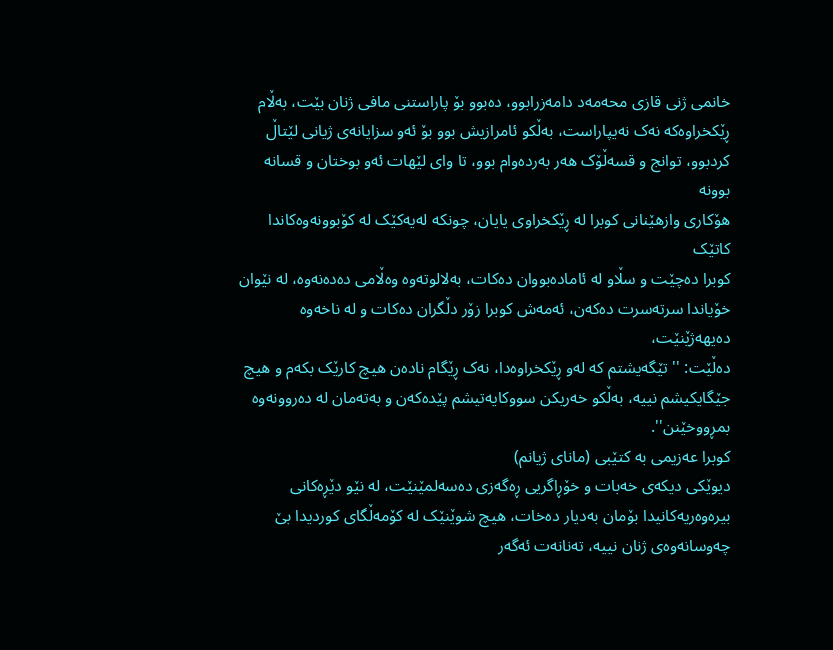خانمی ژنی قازی محەمەد دامەزرابوو، دەبوو بۆ پاراستنی مافی ژنان بێت، بەڵام
ڕێکخراوەکە نەک نەیپاراست، بەڵکو ئامرازیش بوو بۆ ئەو سزایانەی ژیانی لێتاڵ
کردبوو، توانج و قسەڵۆک هەر بەردەوام بوو، تا وای لێهات ئەو بوختان و قسانە بوونە
هۆکاری وازهێنانی کوبرا لە ڕێکخراوی یایان، چونکە لەیەکێک لە کۆبوونەوەکاندا کاتێک
کوبرا دەچێت و سڵاو لە ئامادەبووان دەکات، بەلالوتەوە وەڵامی دەدەنەوە، لە نێوان
خۆیاندا سرتەسرت دەکەن، ئەمەش کوبرا زۆر دڵگران دەکات و لە ناخەوە دەیهەژێنێت،
دەڵێت: '' تێگەیشتم کە لەو ڕێکخراوەدا، نەک ڕێگام نادەن هیچ کارێک بکەم و هیچ
جێگایکیشم نییە، بەڵکو خەریکن سووکایەتیشم پێدەکەن و بەتەمان لە دەروونەوە
بمڕووخێنن''.
کوبرا عەزیمی بە کتێبی (مانای ژیانم)
دیوێکی دیکەی خەبات و خۆڕاگریی ڕەگەزی دەسەلمێنێت، لە نێو دێڕەکانی
بیرەوەریەکانیدا بۆمان بەدیار دەخات، هیچ شوێنێک لە کۆمەڵگای کوردیدا بێ
چەوسانەوەی ژنان نییە، تەنانەت ئەگەر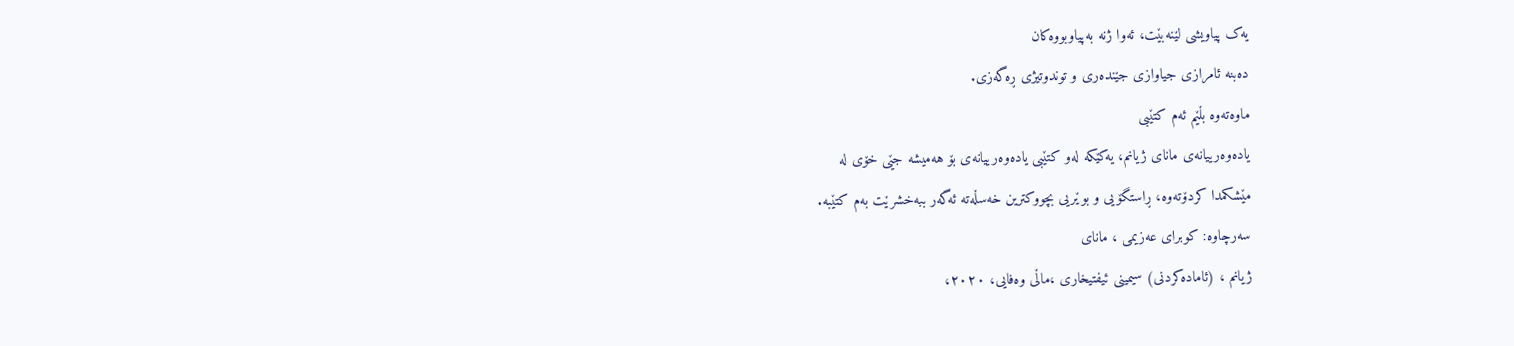یەک پیاویشی لێنەبێت، ئەوا ژنە بەپیاوبووەکان
دەبنە ئامرازی جیاوازی جێندەری و توندوتیژی ڕەگەزی.
ماوەتەوە بڵێم ئەم کتێبی
یادەوەرییانەی مانای ژیانم، یەکێکە لەو کتێبی یادەوەرییانەی بۆ هەمیشە جێی خۆی لە
مێشکمدا کردۆتەوە، ڕاستگۆیی و بوێریی بچووکترین خەسڵەتە ئەگەر ببەخشرێت بەم کتێبە.
سەرچاوە: کوبرای عەزیمی ، مانای
ژیانم ، (ئامادەکردنی) سیمینی ئیفتیخاری ،ماڵی وەفایی، ٢٠٢٠،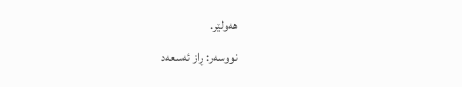هەولێر.
نووسەر: ڕاز ئەسعەد